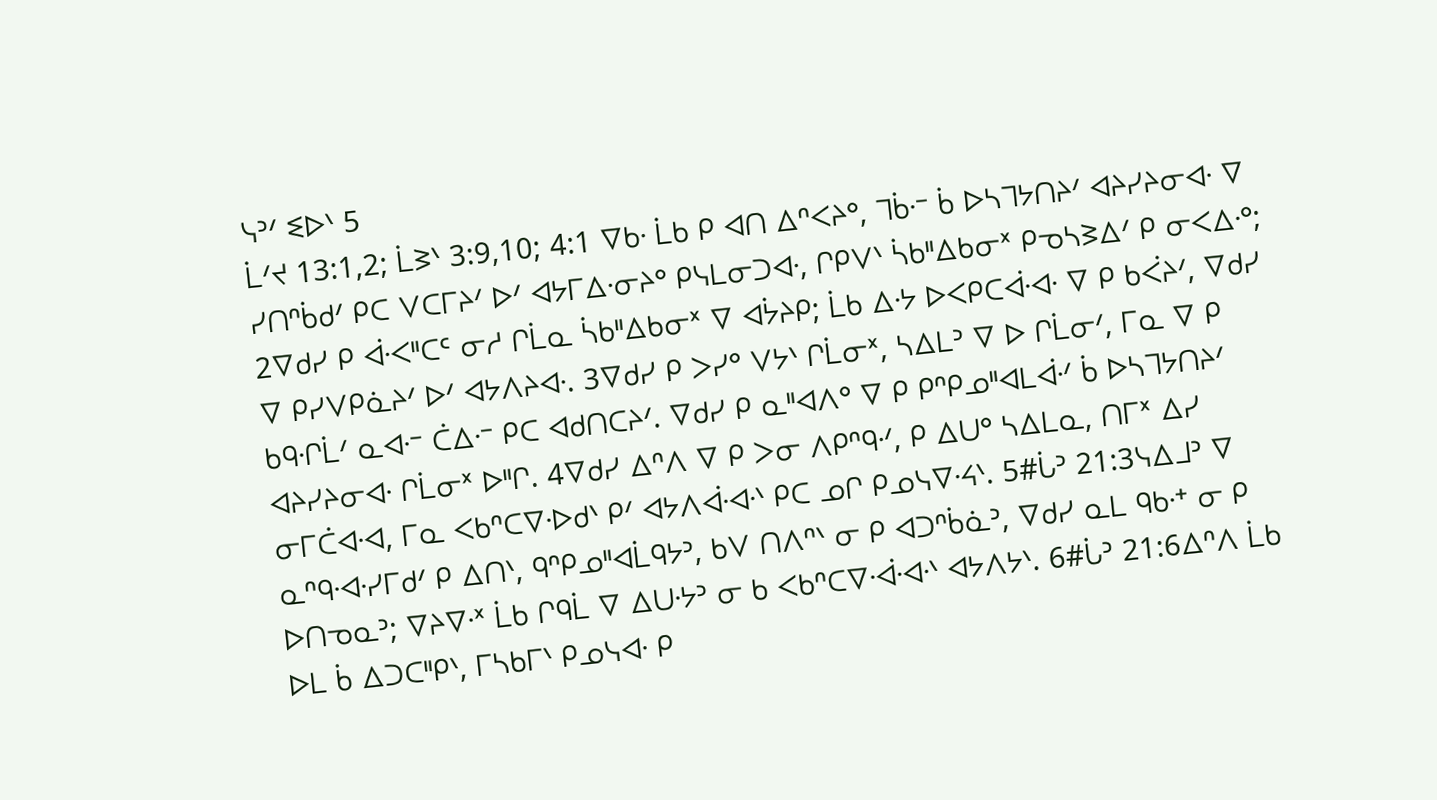ᓭᐣᐟ ᓬᐅᐠ 5
ᒫᐟᔪ 13:1,2; ᒫᕒᐠ 3:9,10; 4:1 ᐁᑲᐧ ᒫᑲ ᑭ ᐊᑎ ᐃᐢᐸᔨᐤ, ᒣᑳᐧᐨ ᑳ ᐅᓴᒣᔭᑎᔨᐟ ᐊᔨᓯᔨᓂᐊᐧ ᐁ ᓯᑎᐢᑳᑯᐟ ᑭᑕ ᐯᑕᒥᔨᐟ ᐅᐟ ᐊᔭᒥᐃᐧᓂᔨᐤ ᑭᓭᒪᓂᑐᐊᐧ, ᒋᑭᐯᐠ ᓵᑲᐦᐃᑲᓂᕽ ᑭᓀᓴᕒᐃᐟ ᑭ ᓂᐸᐃᐧᐤ; 2ᐁᑯᓯ ᑭ ᐋᐧᐸᐦᑕᒼ ᓂᓱ ᒋᒫᓇ ᓵᑲᐦᐃᑲᓂᕽ ᐁ ᐊᔮᔨᑭ; ᒫᑲ ᐃᐧᔭ ᐅᐸᑭᑕᐋᐧᐊᐧ ᐁ ᑭ ᑲᐹᔨᐟ, ᐁᑯᓯ ᐁ ᑭᓯᐯᑭᓈᔨᐟ ᐅᐟ ᐊᔭᐱᔨᐊᐧ. 3ᐁᑯᓯ ᑭ ᐳᓯᐤ ᐯᔭᐠ ᒋᒫᓂᕽ, ᓴᐃᒪᐣ ᐁ ᐅ ᒋᒫᓂᐟ, ᒥᓇ ᐁ ᑭ ᑲᑫᐧᒋᒫᐟ ᓇᐊᐧᐨ ᑖᐃᐧᐨ ᑭᑕ ᐊᑯᑎᑕᔨᐟ. ᐁᑯᓯ ᑭ ᓇᐦᐊᐱᐤ ᐁ ᑭ ᑭᐢᑭᓄᐦᐊᒪᐋᐧᐟ ᑳ ᐅᓴᒣᔭᑎᔨᐟ ᐊᔨᓯᔨᓂᐊᐧ ᒋᒫᓂᕽ ᐅᐦᒋ. 4ᐁᑯᓯ ᐃᐢᐱ ᐁ ᑭ ᐳᓂ ᐱᑭᐢᑫᐧᐟ, ᑭ ᐃᑌᐤ ᓴᐃᒪᓇ, ᑎᒥᕽ ᐃᓯ ᓂᒥᑖᐊᐧᐊ, ᒥᓇ ᐸᑲᐢᑕᐁᐧᐅᑯᐠ ᑭᐟ ᐊᔭᐱᐋᐧᐊᐧᐠ ᑭᑕ ᓄᒋ ᑭᓄᓭᐁᐧᔦᐠ. 5#ᒑᐣ 21:3ᓭᐃᒧᐣ ᐁ ᓇᐢᑫᐧᐊᐧᓯᒥᑯᐟ ᑭ ᐃᑎᐠ, ᑫᐢᑭᓄᐦᐊᒫᑫᔭᐣ, ᑲᐯ ᑎᐱᐢᐠ ᓂ ᑭ ᐊᑐᐢᑳᓈᐣ, ᐁᑯᓯ ᓇᒪ ᑫᑲᐧᐩ ᓂ ᑭ ᐅᑎᓀᓇᐣ; ᐁᔨᐁᐧᕽ ᒫᑲ ᒋᑫᒫ ᐁ ᐃᑌᐧᔭᐣ ᓂ ᑲ ᐸᑲᐢᑕᐁᐧᐋᐧᐊᐧᐠ ᐊᔭᐱᔭᐠ. 6#ᒑᐣ 21:6ᐃᐢᐱ ᒫᑲ ᐅᒪ ᑳ ᐃᑐᑕᐦᑭᐠ, ᒥᓴᑲᒥᐠ ᑭᓄᓭᐊᐧ ᑭ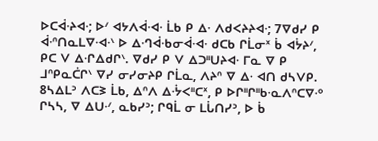ᐅᑕᐋᐧᔨᐊᐧ; ᐅᐟ ᐊᔭᐱᐋᐧᐊᐧ ᒫᑲ ᑭ ᐃᐧ ᐱᑯᐸᔨᔨᐊᐧ; 7ᐁᑯᓯ ᑭ ᐋᐧᐢᑎᓇᒪᐁᐧᐊᐧᐠ ᐅ ᐃᐧᒉᐋᐧᑲᓂᐋᐧᐊᐧ ᑯᑕᑲ ᒋᒫᓂᕽ ᑳ ᐊᔮᔨᐟ, ᑭᑕ ᐯ ᐃᐧᒋᐃᑯᒋᐠ. ᐁᑯᓯ ᑭ ᐯ ᐃᑐᐦᑌᔨᐊᐧ ᒥᓇ ᐁ ᑭ ᒧᐢᑭᓇᑖᒋᐠ ᐁᓯ ᓂᓯᓂᔨᑭ ᒋᒫᓇ, ᐱᔨᐢ ᐁ ᐃᐧ ᐊᑎ ᑯᓴᐯᑭ. 8ᓴᐃᒪᐣ ᐱᑕᕒ ᒫᑲ, ᐃᐢᐱ ᐃᐧᔮᐸᐦᑕᕽ, ᑭ ᐅᒋᐦᒋᐦᑲᐧᓇᐱᐢᑕᐁᐧᐤ ᒋᓴᓴ, ᐁ ᐃᑌᐧᐟ, ᓇᑲᓯᐣ; ᒋᑫᒫ ᓂ ᒪᒑᑎᓯᐣ, ᐅ ᑳ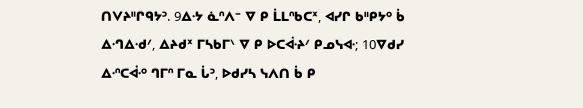ᑎᐯᔨᐦᒋᑫᔭᐣ. 9ᐃᐧᔭ ᓈᐢᐱᐨ ᐁ ᑭ ᒫᒪᐢᑲᑕᕽ, ᐊᓯᒋ ᑲᐦᑭᔭᐤ ᑳ ᐃᐧᒉᐃᐧᑯᐟ, ᐃᔨᑯᕽ ᒥᓴᑲᒥᐠ ᐁ ᑭ ᐅᑕᐋᐧᔨᐟ ᑭᓄᓭᐊᐧ; 10ᐁᑯᓯ ᐃᐧᐢᑕᐋᐧᐤ ᒉᒥᐢ ᒥᓇ ᒑᐣ, ᐅᑯᓯᓴ ᓭᐱᑎ ᑳ ᑭ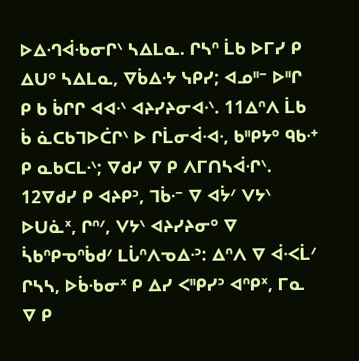ᐅᐃᐧᒉᐋᐧᑲᓂᒋᐠ ᓴᐃᒪᓇ. ᒋᓴᐢ ᒫᑲ ᐅᒥᓯ ᑭ ᐃᑌᐤ ᓴᐃᒪᓇ, ᐁᑳᐃᐧᔭ ᓭᑭᓯ; ᐊᓄᐦᐨ ᐅᐦᒋ ᑭ ᑲ ᑳᒋᒋ ᐊᐊᐧᐠ ᐊᔨᓯᔨᓂᐊᐧᐠ. 11ᐃᐢᐱ ᒫᑲ ᑳ ᓈᑕᑲᒣᐅᑖᒋᐠ ᐅ ᒋᒫᓂᐋᐧᐊᐧ, ᑲᐦᑭᔭᐤ ᑫᑲᐧᐩ ᑭ ᓇᑲᑕᒪᐧᐠ; ᐁᑯᓯ ᐁ ᑭ ᐱᒥᑎᓴᐋᐧᒋᐠ.
12ᐁᑯᓯ ᑭ ᐊᔨᑭᐣ, ᒣᑳᐧᐨ ᐁ ᐊᔮᐟ ᐯᔭᐠ ᐅᑌᓈᕽ, ᒋᐢᐟ, ᐯᔭᐠ ᐊᔨᓯᔨᓂᐤ ᐁ ᓵᑲᐢᑭᓀᐢᑳᑯᐟ ᒪᒑᐢᐱᓀᐃᐧᐣ: ᐃᐢᐱ ᐁ ᐋᐧᐸᒫᐟ ᒋᓴᓴ, ᐅᑳᐧᑲᓂᕽ ᑭ ᐃᓯ ᐸᐦᑭᓯᐣ ᐊᐢᑭᕽ, ᒥᓇ ᐁ ᑭ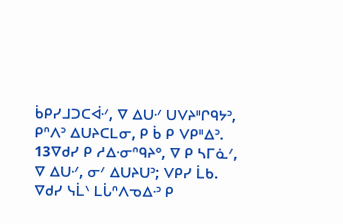ᑳᑭᓯᒧᑐᑕᐋᐧᐟ, ᐁ ᐃᑌᐧᐟ ᑌᐯᔨᐦᒋᑫᔭᐣ, ᑭᐢᐱᐣ ᐃᑌᔨᑕᒪᓂ, ᑭ ᑳ ᑭ ᐯᑭᐦᐃᐣ. 13ᐁᑯᓯ ᑭ ᓱᐃᐧᓂᐢᑫᔨᐤ, ᐁ ᑭ ᓴᒥᓈᐟ, ᐁ ᐃᑌᐧᐟ, ᓂᐟ ᐃᑌᔨᑌᐣ; ᐯᑭᓯ ᒫᑲ. ᐁᑯᓯ ᓭᒫᐠ ᒪᒑᐢᐱᓀᐃᐧᐣ ᑭ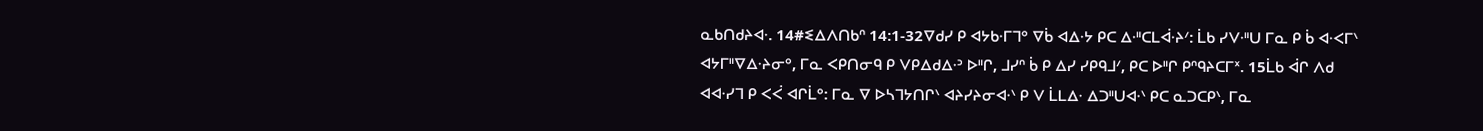ᓇᑲᑎᑯᔨᐊᐧ. 14#ᓬᐃᐱᑎᑲᐢ 14:1-32ᐁᑯᓯ ᑭ ᐊᔭᑲᐧᒥᒣᐤ ᐁᑳ ᐊᐃᐧᔭ ᑭᑕ ᐃᐧᐦᑕᒪᐋᐧᔨᐟ: ᒫᑲ ᓯᐯᐧᐦᑌ ᒥᓇ ᑭ ᑳ ᐊᐧᐸᒥᐠ ᐊᔭᒥᐦᐁᐃᐧᔨᓂᐤ, ᒥᓇ ᐸᑭᑎᓂᑫ ᑭ ᐯᑭᐃᑯᐃᐧᐣ ᐅᐦᒋ, ᒧᓯᐢ ᑳ ᑭ ᐃᓯ ᓯᑭᑫᒧᐟ, ᑭᑕ ᐅᐦᒋ ᑭᐢᑫᔨᑕᒥᕽ. 15ᒫᑲ ᐋᒋ ᐱᑯ ᐊᐊᐧᓯᒣ ᑭ ᐸᐹ ᐊᒋᒫᐤ: ᒥᓇ ᐁ ᐅᓴᒣᔭᑎᒋᐠ ᐊᔨᓯᔨᓂᐊᐧᐠ ᑭ ᐯ ᒫᒪᐃᐧ ᐃᑐᐦᑌᐊᐧᐠ ᑭᑕ ᓇᑐᑕᑭᐠ, ᒥᓇ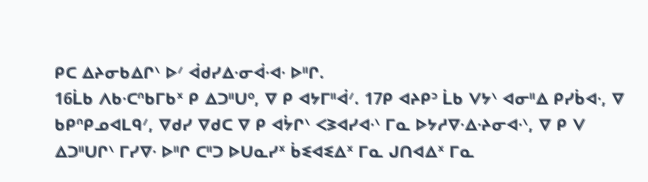ᑭᑕ ᐃᔨᓂᑲᐃᒋᐠ ᐅᐟ ᐋᑯᓯᐃᐧᓂᐋᐧᐊᐧ ᐅᐦᒋ.
16ᒫᑲ ᐱᑲᐧᑕᐢᑲᒥᑲᕽ ᑭ ᐃᑐᐦᑌᐤ, ᐁ ᑭ ᐊᔭᒥᐦᐋᐟ. 17ᑭ ᐊᔨᑭᐣ ᒫᑲ ᐯᔭᐠ ᐊᓂᐦᐃ ᑭᓯᑳᐊᐧ, ᐁ ᑲᑭᐢᑭᓄᐊᒪᑫᐟ, ᐁᑯᓯ ᐁᑯᑕ ᐁ ᑭ ᐊᔮᒋᐠ ᐸᕒᐊᓯᐊᐧᐠ ᒥᓇ ᐅᔭᓱᐁᐧᐃᐧᔨᓂᐊᐧᐠ, ᐁ ᑭ ᐯ ᐃᑐᐦᑌᒋᐠ ᒥᓯᐁᐧ ᐅᐦᒋ ᑕᐦᑐ ᐅᑌᓇᓯᕽ ᑳᓬᐊᓬᐃᕽ ᒥᓇ ᒍᑎᐊᐃᕽ ᒥᓇ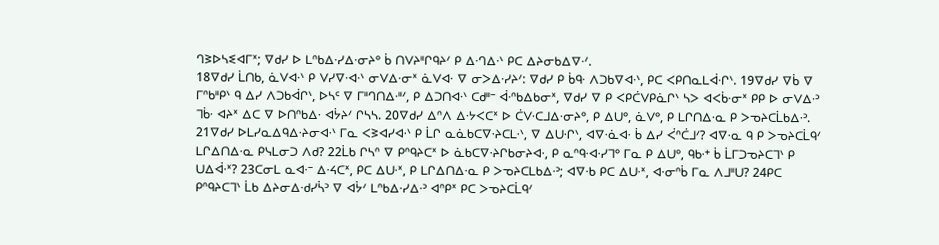ᒉᕒᐅᓴᓬᐊᒥᕽ; ᐁᑯᓯ ᐅ ᒪᐢᑲᐃᐧᓯᐃᐧᓂᔨᐤ ᑳ ᑎᐯᔨᐦᒋᑫᔨᐟ ᑭ ᐃᐧᒉᐃᐧᐠ ᑭᑕ ᐃᔨᓂᑲᐃᐁᐧᐟ.
18ᐁᑯᓯ ᒫᑎᑲ, ᓈᐯᐊᐧᐠ ᑭ ᐯᓯᐁᐧᐊᐧᐠ ᓂᐯᐃᐧᓂᕽ ᓈᐯᐊᐧ ᐁ ᓂᐳᐃᐧᓯᔨᐟ: ᐁᑯᓯ ᑭ ᑳᑫᐧ ᐱᑐᑲᐁᐊᐧᐠ, ᑭᑕ ᐸᑭᑎᓇᒪᐋᐧᒋᐠ. 19ᐁᑯᓯ ᐁᑳ ᐁ ᒥᐢᑲᐦᑭᐠ ᑫ ᐃᓯ ᐱᑐᑲᐋᒋᐠ, ᐅᓴᒼ ᐁ ᒥᐦᒉᑎᐃᐧᐦᐟ, ᑭ ᐃᑐᑎᐊᐧᐠ ᑕᑯᐦᐨ ᐋᐧᐢᑲᐃᑲᓂᕽ, ᐁᑯᓯ ᐁ ᑭ ᐸᑭᑖᐯᑭᓈᒋᐠ ᓴᐳ ᐊᐸᑳᐧᓂᕽ ᑭᑭ ᐅ ᓂᐯᐃᐧᐣ ᒣᑳᐧ ᐊᔨᕽ ᐃᑕ ᐁ ᐅᑎᐢᑲᐃᐧ ᐊᔮᔨᐟ ᒋᓴᓴ. 20ᐁᑯᓯ ᐃᐢᐱ ᐃᐧᔭᐸᑕᕽ ᐅ ᑖᐯᐧᑕᒧᐃᐧᓂᔨᐤ, ᑭ ᐃᑌᐤ, ᓈᐯᐤ, ᑭ ᒪᒋᑎᐃᐧᓇ ᑭ ᐳᓀᔨᑕᒫᑲᐃᐧᐣ. 21ᐁᑯᓯ ᐅᒪᓯᓇᐃᑫᐃᐧᔨᓂᐊᐧᐠ ᒥᓇ ᐸᕒᐊᓯᐊᐧᐠ ᑭ ᒫᒋ ᓇᓈᑲᑕᐁᐧᔨᑕᒪᐧᐠ, ᐁ ᐃᑌᐧᒋᐠ, ᐊᐁᐧᓈᐊᐧ ᑳ ᐃᓯ ᐹᐢᑖᒧᐟ? ᐊᐁᐧᓇ ᑫ ᑭ ᐳᓀᔨᑕᒫᑫᐟ ᒪᒋᐃᑎᐃᐧᓇ ᑭᓭᒪᓂᑐ ᐱᑯ? 22ᒫᑲ ᒋᓴᐢ ᐁ ᑭᐢᑫᔨᑕᕽ ᐅ ᓈᑲᑕᐁᐧᔨᒋᑲᓂᔨᐊᐧ, ᑭ ᓇᐢᑫᐧᐊᐧᓯᒣᐤ ᒥᓇ ᑭ ᐃᑌᐤ, ᑫᑲᐧᐩ ᑳ ᒫᒥᑐᓀᔨᑕᒣᐠ ᑭ ᑌᐃᐋᐧᕽ? 23ᑕᓂᒪ ᓇᐊᐧᐨ ᐃᐧᔦᑕᕽ, ᑭᑕ ᐃᑌᐧᕽ, ᑭ ᒪᒋᐃᑎᐃᐧᓇ ᑭ ᐳᓀᔨᑕᒪᑲᐃᐧᐣ; ᐊᐁᐧᑲ ᑭᑕ ᐃᑌᐧᕽ, ᐊᐧᓂᐢᑳ ᒥᓇ ᐱᒧᐦᑌ? 24ᑭᑕ ᑭᐢᑫᔨᑕᒣᐠ ᒫᑲ ᐃᔨᓂᐃᐧᑯᓯᓵᐣ ᐁ ᐊᔮᐟ ᒪᐢᑲᐃᐧᓯᐃᐧᐣ ᐊᐢᑭᕽ ᑭᑕ ᐳᓀᔨᑕᒫᑫᐟ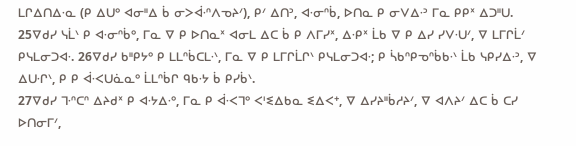ᒪᒋᐃᑎᐃᐧᓇ (ᑭ ᐃᑌᐤ ᐊᓂᐦᐃ ᑳ ᓂᐳᐋᐧᐢᐱᓀᔨᐟ), ᑭᐟ ᐃᑎᐣ, ᐊᐧᓂᐢᑳ, ᐅᑎᓇ ᑭ ᓂᐯᐃᐧᐣ ᒥᓇ ᑭᑭᕽ ᐃᑐᐦᑌ. 25ᐁᑯᓯ ᓭᒫᐠ ᑭ ᐊᐧᓂᐢᑳᐤ, ᒥᓇ ᐁ ᑭ ᐅᑎᓇᕽ ᐊᓂᒪ ᐃᑕ ᑳ ᑭ ᐱᒥᓯᕽ, ᐃᐧᑭᕽ ᒫᑲ ᐁ ᑭ ᐃᓯ ᓯᐯᐧᑌᐟ, ᐁ ᒪᒥᒋᒫᐟ ᑭᓭᒪᓂᑐᐊᐧ. 26ᐁᑯᓯ ᑲᐦᑭᔭᐤ ᑭ ᒪᒪᐢᑳᑕᒪᐧᐠ, ᒥᓇ ᐁ ᑭ ᒪᒥᒋᒫᒋᐠ ᑭᓭᒪᓂᑐᐊᐧ; ᑭ ᓵᑲᐢᑭᓀᐢᑳᑲᐧᐠ ᒫᑲ ᓭᑭᓯᐃᐧᐣ, ᐁ ᐃᑌᐧᒋᐠ, ᑭ ᑭ ᐋᐧᐸᑌᓈᓇᐤ ᒫᒪᐢᑳᒋ ᑫᑲᐧᔭ ᑳ ᑭᓯᑳᐠ.
27ᐁᑯᓯ ᒣᐧᐢᑕᐢ ᐃᔨᑯᕽ ᑭ ᐊᐧᔭᐃᐧᐤ, ᒥᓇ ᑭ ᐋᐧᐸᒣᐤ ᐸᑊᓬᐃᑲᓇ ᓬᐃᐸᐩ, ᐁ ᐃᓯᔨᐦᑳᓱᔨᐟ, ᐁ ᐊᐱᔨᐟ ᐃᑕ ᑳ ᑕᓯ ᐅᑎᓂᒥᐟ,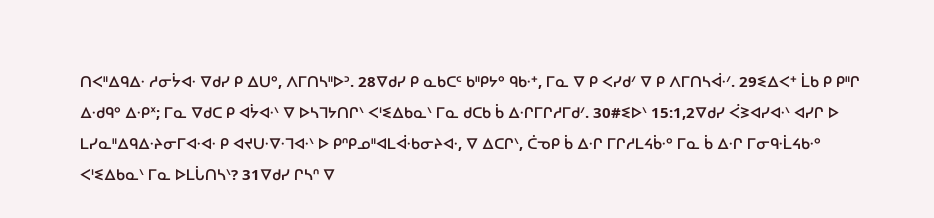ᑎᐸᐦᐃᑫᐃᐧ ᓱᓂᔮᐊᐧ ᐁᑯᓯ ᑭ ᐃᑌᐤ, ᐱᒥᑎᓴᐦᐅᐣ. 28ᐁᑯᓯ ᑭ ᓇᑲᑕᒼ ᑲᐦᑭᔭᐤ ᑫᑲᐧᐩ, ᒥᓇ ᐁ ᑭ ᐸᓯᑯᐟ ᐁ ᑭ ᐱᒥᑎᓴᐋᐧᐟ. 29ᓬᐃᐸᐩ ᒫᑲ ᑭ ᑭᐦᒋ ᐃᐧᑯᑫᐤ ᐃᐧᑭᕽ; ᒥᓇ ᐁᑯᑕ ᑭ ᐊᔮᐊᐧᐠ ᐁ ᐅᓴᒣᔭᑎᒋᐠ ᐸᑊᓬᐃᑲᓇᐠ ᒥᓇ ᑯᑕᑲ ᑳ ᐃᐧᒋᒥᒋᓱᒥᑯᐟ. 30#ᓬᐅᐠ 15:1,2ᐁᑯᓯ ᐹᕒᐊᓯᐊᐧᐠ ᐊᓯᒋ ᐅ ᒪᓯᓇᐦᐃᑫᐃᐧᔨᓂᒥᐊᐧᐊᐧ ᑭ ᐊᔪᑌᐧᐁᐧᒣᐊᐧᐠ ᐅ ᑭᐢᑭᓄᐦᐊᒪᐋᐧᑲᓂᔨᐊᐧ, ᐁ ᐃᑕᒋᐠ, ᑖᓀᑭ ᑳ ᐃᐧᒋ ᒥᒋᓱᒪᔦᑳᐧᐤ ᒥᓇ ᑳ ᐃᐧᒋ ᒥᓂᑫᐧᒫᔦᑲᐧᐤ ᐸᑊᓬᐃᑲᓇᐠ ᒥᓇ ᐅᒪᒑᑎᓴᐠ? 31ᐁᑯᓯ ᒋᓴᐢ ᐁ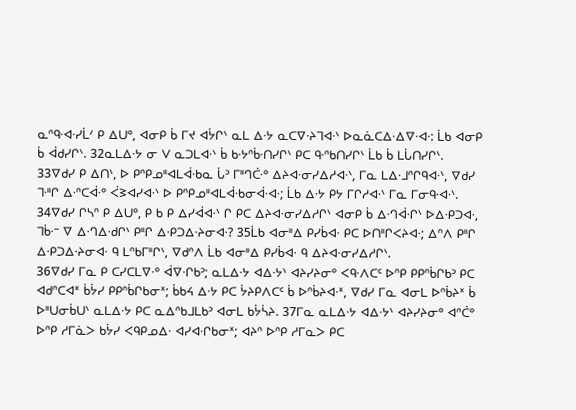ᓇᐢᑫᐧᐊᐧᓯᒫᐟ ᑭ ᐃᑌᐤ, ᐊᓂᑭ ᑳ ᒥᔪ ᐊᔮᒋᐠ ᓇᒪ ᐃᐧᔭ ᓇᑕᐁᐧᔨᒣᐊᐧᐠ ᐅᓇᓈᑕᐃᐧᐃᐁᐧᐊᐧ: ᒫᑲ ᐊᓂᑭ ᑳ ᐋᑯᓯᒋᐠ. 32ᓇᒪᐃᐧᔭ ᓂ ᐯ ᓇᑐᒪᐊᐧᐠ ᑳ ᑲᐧᔭᐢᑳᐧᑎᓯᒋᐠ ᑭᑕ ᑫᐧᐢᑲᑎᓯᒋᐠ ᒫᑲ ᑳ ᒪᒑᑎᓯᒋᐠ.
33ᐁᑯᓯ ᑭ ᐃᑎᐠ, ᐅ ᑭᐢᑭᓄᐦᐊᒪᐋᐧᑲᓇ ᒑᐣ ᒥᐦᒉᑖᐧᐤ ᐃᔨᐊᐧᓂᓯᐃᓱᐊᐧᐠ, ᒥᓇ ᒪᐃᐧᒧᐢᒋᑫᐊᐧᐠ, ᐁᑯᓯ ᒣᐧᐦᒋ ᐃᐧᐢᑕᐋᐧᐤ ᐹᕒᐊᓯᐊᐧᐠ ᐅ ᑭᐢᑭᓄᐦᐊᒪᐋᐧᑲᓂᐋᐧᐊᐧ; ᒫᑲ ᐃᐧᔭ ᑭᔭ ᒥᒋᓱᐊᐧᐠ ᒥᓇ ᒥᓂᑫᐧᐊᐧᐠ. 34ᐁᑯᓯ ᒋᓴᐢ ᑭ ᐃᑌᐤ, ᑭ ᑲ ᑭ ᐃᓯᐋᐊᐧᐠ ᒋ ᑭᑕ ᐃᔨᐊᐧᓂᓯᐃᓱᒋᐠ ᐊᓂᑭ ᑳ ᐃᐧᒉᐋᐧᒋᐠ ᐅᐃᐧᑭᑐᐊᐧ, ᒣᑳᐧᐨ ᐁ ᐃᐧᒉᐃᐧᑯᒋᐠ ᑭᐦᒋ ᐃᐧᑭᑐᐃᐧᔨᓂᐊᐧ? 35ᒫᑲ ᐊᓂᐦᐃ ᑭᓯᑳᐊᐧ ᑭᑕ ᐅᑎᐦᒋᐸᔨᐊᐧ; ᐃᐢᐱ ᑭᐦᒋ ᐃᐧᑭᑐᐃᐧᔨᓂᐊᐧ ᑫ ᒪᐢᑲᒥᐦᒋᐠ, ᐁᑯᐢᐱ ᒫᑲ ᐊᓂᐦᐃ ᑭᓯᑳᐊᐧ ᑫ ᐃᔨᐊᐧᓂᓯᐃᓱᒋᐠ.
36ᐁᑯᓯ ᒥᓇ ᑭ ᑕᓯᑕᒪᐁᐧᐤ ᐋᐁᐧᒋᑲᐣ; ᓇᒪᐃᐧᔭ ᐊᐃᐧᔭᐠ ᐊᔨᓯᔨᓂᐤ ᐸᑫᐧᐱᑕᒼ ᐅᐢᑭ ᑭᑭᐢᑳᒋᑲᐣ ᑭᑕ ᐊᑯᐢᑕᐊᕽ ᑳᔮᓯ ᑭᑭᐢᑳᒋᑲᓂᕽ; ᑳᑲᔦ ᐃᐧᔭ ᑭᑕ ᔮᔨᑭᐱᑕᒼ ᑳ ᐅᐢᑳᔨᐊᐧᕽ, ᐁᑯᓯ ᒥᓇ ᐊᓂᒪ ᐅᐢᑳᔨᕽ ᑳ ᐅᐦᑌᓂᑳᑌᐠ ᓇᒪᐃᐧᔭ ᑭᑕ ᓇᐃᐢᑲᒧᒪᑲᐣ ᐊᓂᒪ ᑲᔮᓵᔨ. 37ᒥᓇ ᓇᒪᐃᐧᔭ ᐊᐃᐧᔭᐠ ᐊᔨᓯᔨᓂᐤ ᐊᐢᑖᐤ ᐅᐢᑭ ᓱᒥᓈᐳ ᑲᔮᓯ ᐸᑫᑭᓄᐃᐧ ᐊᓯᐊᐧᒋᑲᓂᕽ; ᐊᔨᐢ ᐅᐢᑭ ᓱᒥᓇᐳ ᑭᑕ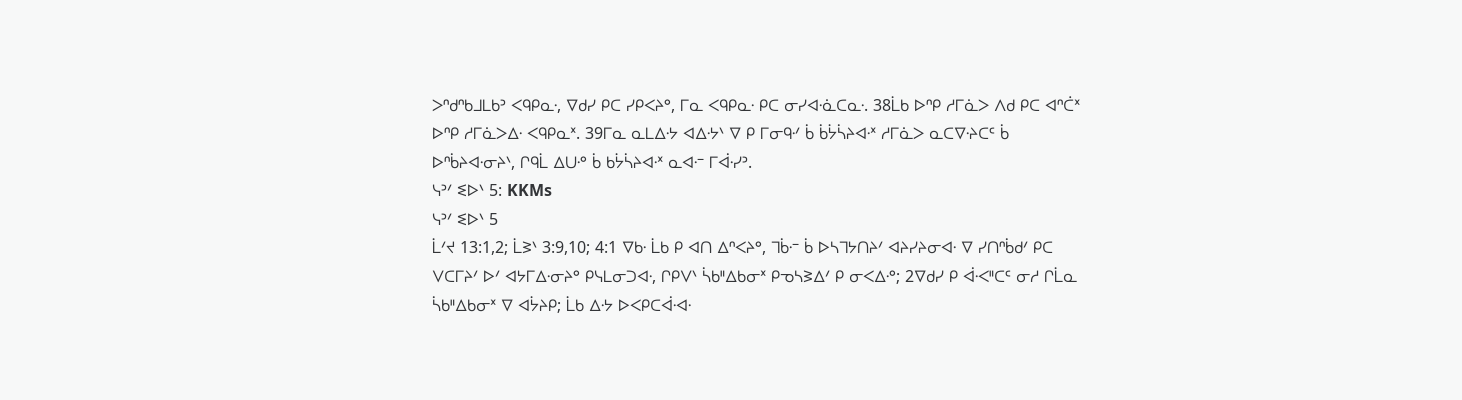ᐳᐢᑯᐢᑲᒧᒪᑲᐣ ᐸᑫᑭᓇᐧ, ᐁᑯᓯ ᑭᑕ ᓯᑭᐸᔨᐤ, ᒥᓇ ᐸᑫᑭᓇᐧ ᑭᑕ ᓂᓯᐊᐧᓈᑕᓇᐧ. 38ᒫᑲ ᐅᐢᑭ ᓱᒥᓈᐳ ᐱᑯ ᑭᑕ ᐊᐢᑖᕽ ᐅᐢᑭ ᓱᒥᓈᐳᐃᐧ ᐸᑫᑭᓇᕽ. 39ᒥᓇ ᓇᒪᐃᐧᔭ ᐊᐃᐧᔭᐠ ᐁ ᑭ ᒥᓂᑫᐧᐟ ᑳ ᑳᔮᓵᔨᐊᐧᕽ ᓱᒥᓈᐳ ᓇᑕᐁᐧᔨᑕᒼ ᑳ ᐅᐢᑳᔨᐊᐧᓂᔨᐠ, ᒋᑫᒫ ᐃᑌᐧᐤ ᑳ ᑲᔮᓵᔨᐊᐧᕽ ᓇᐊᐧᐨ ᒥᐋᐧᓯᐣ.
ᓭᐣᐟ ᓬᐅᐠ 5: KKMs
ᓭᐣᐟ ᓬᐅᐠ 5
ᒫᐟᔪ 13:1,2; ᒫᕒᐠ 3:9,10; 4:1 ᐁᑲᐧ ᒫᑲ ᑭ ᐊᑎ ᐃᐢᐸᔨᐤ, ᒣᑳᐧᐨ ᑳ ᐅᓴᒣᔭᑎᔨᐟ ᐊᔨᓯᔨᓂᐊᐧ ᐁ ᓯᑎᐢᑳᑯᐟ ᑭᑕ ᐯᑕᒥᔨᐟ ᐅᐟ ᐊᔭᒥᐃᐧᓂᔨᐤ ᑭᓭᒪᓂᑐᐊᐧ, ᒋᑭᐯᐠ ᓵᑲᐦᐃᑲᓂᕽ ᑭᓀᓴᕒᐃᐟ ᑭ ᓂᐸᐃᐧᐤ; 2ᐁᑯᓯ ᑭ ᐋᐧᐸᐦᑕᒼ ᓂᓱ ᒋᒫᓇ ᓵᑲᐦᐃᑲᓂᕽ ᐁ ᐊᔮᔨᑭ; ᒫᑲ ᐃᐧᔭ ᐅᐸᑭᑕᐋᐧᐊᐧ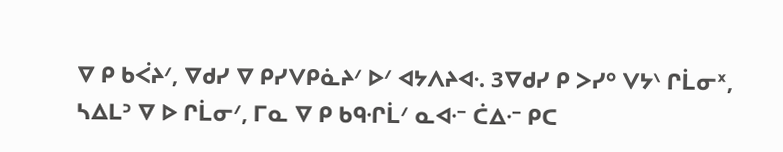ᐁ ᑭ ᑲᐹᔨᐟ, ᐁᑯᓯ ᐁ ᑭᓯᐯᑭᓈᔨᐟ ᐅᐟ ᐊᔭᐱᔨᐊᐧ. 3ᐁᑯᓯ ᑭ ᐳᓯᐤ ᐯᔭᐠ ᒋᒫᓂᕽ, ᓴᐃᒪᐣ ᐁ ᐅ ᒋᒫᓂᐟ, ᒥᓇ ᐁ ᑭ ᑲᑫᐧᒋᒫᐟ ᓇᐊᐧᐨ ᑖᐃᐧᐨ ᑭᑕ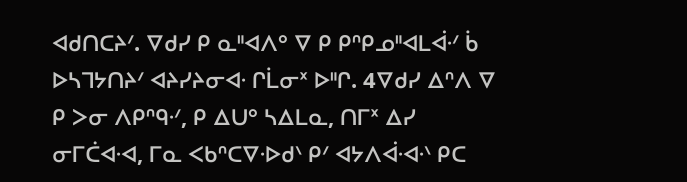ᐊᑯᑎᑕᔨᐟ. ᐁᑯᓯ ᑭ ᓇᐦᐊᐱᐤ ᐁ ᑭ ᑭᐢᑭᓄᐦᐊᒪᐋᐧᐟ ᑳ ᐅᓴᒣᔭᑎᔨᐟ ᐊᔨᓯᔨᓂᐊᐧ ᒋᒫᓂᕽ ᐅᐦᒋ. 4ᐁᑯᓯ ᐃᐢᐱ ᐁ ᑭ ᐳᓂ ᐱᑭᐢᑫᐧᐟ, ᑭ ᐃᑌᐤ ᓴᐃᒪᓇ, ᑎᒥᕽ ᐃᓯ ᓂᒥᑖᐊᐧᐊ, ᒥᓇ ᐸᑲᐢᑕᐁᐧᐅᑯᐠ ᑭᐟ ᐊᔭᐱᐋᐧᐊᐧᐠ ᑭᑕ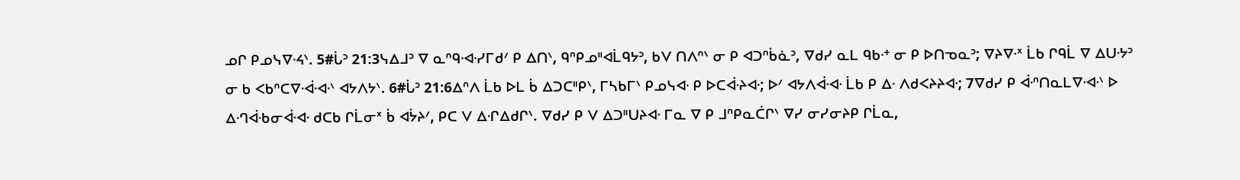ᓄᒋ ᑭᓄᓭᐁᐧᔦᐠ. 5#ᒑᐣ 21:3ᓭᐃᒧᐣ ᐁ ᓇᐢᑫᐧᐊᐧᓯᒥᑯᐟ ᑭ ᐃᑎᐠ, ᑫᐢᑭᓄᐦᐊᒫᑫᔭᐣ, ᑲᐯ ᑎᐱᐢᐠ ᓂ ᑭ ᐊᑐᐢᑳᓈᐣ, ᐁᑯᓯ ᓇᒪ ᑫᑲᐧᐩ ᓂ ᑭ ᐅᑎᓀᓇᐣ; ᐁᔨᐁᐧᕽ ᒫᑲ ᒋᑫᒫ ᐁ ᐃᑌᐧᔭᐣ ᓂ ᑲ ᐸᑲᐢᑕᐁᐧᐋᐧᐊᐧᐠ ᐊᔭᐱᔭᐠ. 6#ᒑᐣ 21:6ᐃᐢᐱ ᒫᑲ ᐅᒪ ᑳ ᐃᑐᑕᐦᑭᐠ, ᒥᓴᑲᒥᐠ ᑭᓄᓭᐊᐧ ᑭ ᐅᑕᐋᐧᔨᐊᐧ; ᐅᐟ ᐊᔭᐱᐋᐧᐊᐧ ᒫᑲ ᑭ ᐃᐧ ᐱᑯᐸᔨᔨᐊᐧ; 7ᐁᑯᓯ ᑭ ᐋᐧᐢᑎᓇᒪᐁᐧᐊᐧᐠ ᐅ ᐃᐧᒉᐋᐧᑲᓂᐋᐧᐊᐧ ᑯᑕᑲ ᒋᒫᓂᕽ ᑳ ᐊᔮᔨᐟ, ᑭᑕ ᐯ ᐃᐧᒋᐃᑯᒋᐠ. ᐁᑯᓯ ᑭ ᐯ ᐃᑐᐦᑌᔨᐊᐧ ᒥᓇ ᐁ ᑭ ᒧᐢᑭᓇᑖᒋᐠ ᐁᓯ ᓂᓯᓂᔨᑭ ᒋᒫᓇ,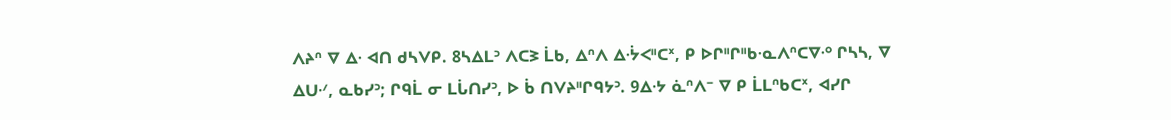ᐱᔨᐢ ᐁ ᐃᐧ ᐊᑎ ᑯᓴᐯᑭ. 8ᓴᐃᒪᐣ ᐱᑕᕒ ᒫᑲ, ᐃᐢᐱ ᐃᐧᔮᐸᐦᑕᕽ, ᑭ ᐅᒋᐦᒋᐦᑲᐧᓇᐱᐢᑕᐁᐧᐤ ᒋᓴᓴ, ᐁ ᐃᑌᐧᐟ, ᓇᑲᓯᐣ; ᒋᑫᒫ ᓂ ᒪᒑᑎᓯᐣ, ᐅ ᑳ ᑎᐯᔨᐦᒋᑫᔭᐣ. 9ᐃᐧᔭ ᓈᐢᐱᐨ ᐁ ᑭ ᒫᒪᐢᑲᑕᕽ, ᐊᓯᒋ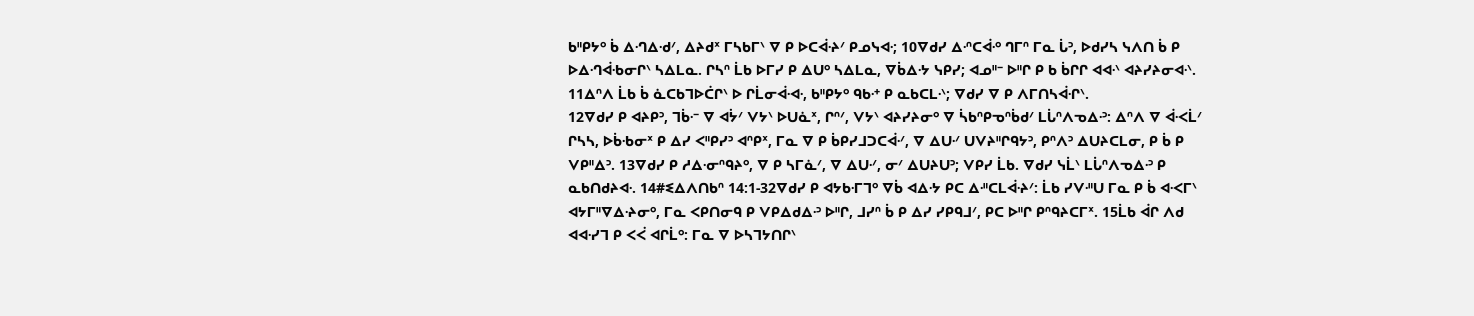ᑲᐦᑭᔭᐤ ᑳ ᐃᐧᒉᐃᐧᑯᐟ, ᐃᔨᑯᕽ ᒥᓴᑲᒥᐠ ᐁ ᑭ ᐅᑕᐋᐧᔨᐟ ᑭᓄᓭᐊᐧ; 10ᐁᑯᓯ ᐃᐧᐢᑕᐋᐧᐤ ᒉᒥᐢ ᒥᓇ ᒑᐣ, ᐅᑯᓯᓴ ᓭᐱᑎ ᑳ ᑭ ᐅᐃᐧᒉᐋᐧᑲᓂᒋᐠ ᓴᐃᒪᓇ. ᒋᓴᐢ ᒫᑲ ᐅᒥᓯ ᑭ ᐃᑌᐤ ᓴᐃᒪᓇ, ᐁᑳᐃᐧᔭ ᓭᑭᓯ; ᐊᓄᐦᐨ ᐅᐦᒋ ᑭ ᑲ ᑳᒋᒋ ᐊᐊᐧᐠ ᐊᔨᓯᔨᓂᐊᐧᐠ. 11ᐃᐢᐱ ᒫᑲ ᑳ ᓈᑕᑲᒣᐅᑖᒋᐠ ᐅ ᒋᒫᓂᐋᐧᐊᐧ, ᑲᐦᑭᔭᐤ ᑫᑲᐧᐩ ᑭ ᓇᑲᑕᒪᐧᐠ; ᐁᑯᓯ ᐁ ᑭ ᐱᒥᑎᓴᐋᐧᒋᐠ.
12ᐁᑯᓯ ᑭ ᐊᔨᑭᐣ, ᒣᑳᐧᐨ ᐁ ᐊᔮᐟ ᐯᔭᐠ ᐅᑌᓈᕽ, ᒋᐢᐟ, ᐯᔭᐠ ᐊᔨᓯᔨᓂᐤ ᐁ ᓵᑲᐢᑭᓀᐢᑳᑯᐟ ᒪᒑᐢᐱᓀᐃᐧᐣ: ᐃᐢᐱ ᐁ ᐋᐧᐸᒫᐟ ᒋᓴᓴ, ᐅᑳᐧᑲᓂᕽ ᑭ ᐃᓯ ᐸᐦᑭᓯᐣ ᐊᐢᑭᕽ, ᒥᓇ ᐁ ᑭ ᑳᑭᓯᒧᑐᑕᐋᐧᐟ, ᐁ ᐃᑌᐧᐟ ᑌᐯᔨᐦᒋᑫᔭᐣ, ᑭᐢᐱᐣ ᐃᑌᔨᑕᒪᓂ, ᑭ ᑳ ᑭ ᐯᑭᐦᐃᐣ. 13ᐁᑯᓯ ᑭ ᓱᐃᐧᓂᐢᑫᔨᐤ, ᐁ ᑭ ᓴᒥᓈᐟ, ᐁ ᐃᑌᐧᐟ, ᓂᐟ ᐃᑌᔨᑌᐣ; ᐯᑭᓯ ᒫᑲ. ᐁᑯᓯ ᓭᒫᐠ ᒪᒑᐢᐱᓀᐃᐧᐣ ᑭ ᓇᑲᑎᑯᔨᐊᐧ. 14#ᓬᐃᐱᑎᑲᐢ 14:1-32ᐁᑯᓯ ᑭ ᐊᔭᑲᐧᒥᒣᐤ ᐁᑳ ᐊᐃᐧᔭ ᑭᑕ ᐃᐧᐦᑕᒪᐋᐧᔨᐟ: ᒫᑲ ᓯᐯᐧᐦᑌ ᒥᓇ ᑭ ᑳ ᐊᐧᐸᒥᐠ ᐊᔭᒥᐦᐁᐃᐧᔨᓂᐤ, ᒥᓇ ᐸᑭᑎᓂᑫ ᑭ ᐯᑭᐃᑯᐃᐧᐣ ᐅᐦᒋ, ᒧᓯᐢ ᑳ ᑭ ᐃᓯ ᓯᑭᑫᒧᐟ, ᑭᑕ ᐅᐦᒋ ᑭᐢᑫᔨᑕᒥᕽ. 15ᒫᑲ ᐋᒋ ᐱᑯ ᐊᐊᐧᓯᒣ ᑭ ᐸᐹ ᐊᒋᒫᐤ: ᒥᓇ ᐁ ᐅᓴᒣᔭᑎᒋᐠ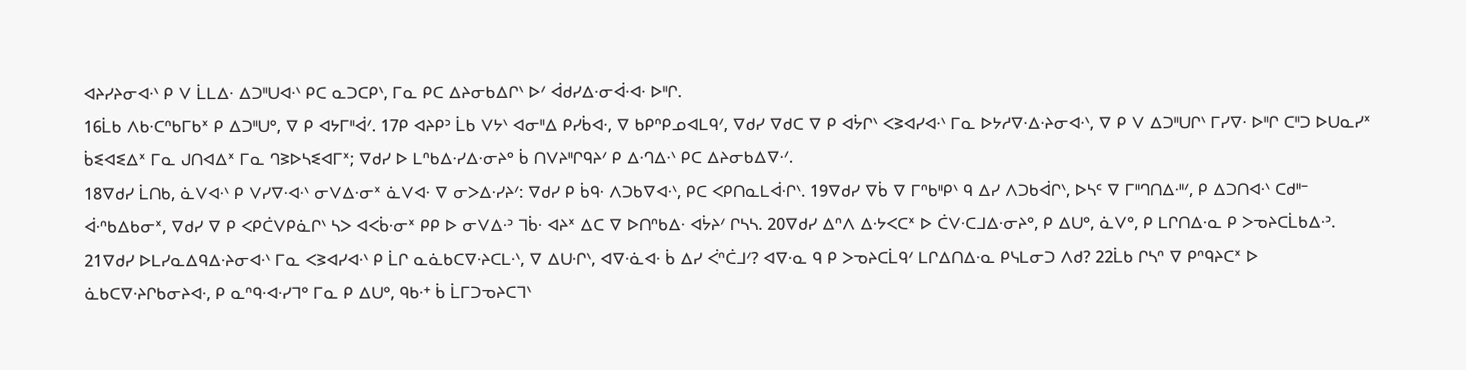ᐊᔨᓯᔨᓂᐊᐧᐠ ᑭ ᐯ ᒫᒪᐃᐧ ᐃᑐᐦᑌᐊᐧᐠ ᑭᑕ ᓇᑐᑕᑭᐠ, ᒥᓇ ᑭᑕ ᐃᔨᓂᑲᐃᒋᐠ ᐅᐟ ᐋᑯᓯᐃᐧᓂᐋᐧᐊᐧ ᐅᐦᒋ.
16ᒫᑲ ᐱᑲᐧᑕᐢᑲᒥᑲᕽ ᑭ ᐃᑐᐦᑌᐤ, ᐁ ᑭ ᐊᔭᒥᐦᐋᐟ. 17ᑭ ᐊᔨᑭᐣ ᒫᑲ ᐯᔭᐠ ᐊᓂᐦᐃ ᑭᓯᑳᐊᐧ, ᐁ ᑲᑭᐢᑭᓄᐊᒪᑫᐟ, ᐁᑯᓯ ᐁᑯᑕ ᐁ ᑭ ᐊᔮᒋᐠ ᐸᕒᐊᓯᐊᐧᐠ ᒥᓇ ᐅᔭᓱᐁᐧᐃᐧᔨᓂᐊᐧᐠ, ᐁ ᑭ ᐯ ᐃᑐᐦᑌᒋᐠ ᒥᓯᐁᐧ ᐅᐦᒋ ᑕᐦᑐ ᐅᑌᓇᓯᕽ ᑳᓬᐊᓬᐃᕽ ᒥᓇ ᒍᑎᐊᐃᕽ ᒥᓇ ᒉᕒᐅᓴᓬᐊᒥᕽ; ᐁᑯᓯ ᐅ ᒪᐢᑲᐃᐧᓯᐃᐧᓂᔨᐤ ᑳ ᑎᐯᔨᐦᒋᑫᔨᐟ ᑭ ᐃᐧᒉᐃᐧᐠ ᑭᑕ ᐃᔨᓂᑲᐃᐁᐧᐟ.
18ᐁᑯᓯ ᒫᑎᑲ, ᓈᐯᐊᐧᐠ ᑭ ᐯᓯᐁᐧᐊᐧᐠ ᓂᐯᐃᐧᓂᕽ ᓈᐯᐊᐧ ᐁ ᓂᐳᐃᐧᓯᔨᐟ: ᐁᑯᓯ ᑭ ᑳᑫᐧ ᐱᑐᑲᐁᐊᐧᐠ, ᑭᑕ ᐸᑭᑎᓇᒪᐋᐧᒋᐠ. 19ᐁᑯᓯ ᐁᑳ ᐁ ᒥᐢᑲᐦᑭᐠ ᑫ ᐃᓯ ᐱᑐᑲᐋᒋᐠ, ᐅᓴᒼ ᐁ ᒥᐦᒉᑎᐃᐧᐦᐟ, ᑭ ᐃᑐᑎᐊᐧᐠ ᑕᑯᐦᐨ ᐋᐧᐢᑲᐃᑲᓂᕽ, ᐁᑯᓯ ᐁ ᑭ ᐸᑭᑖᐯᑭᓈᒋᐠ ᓴᐳ ᐊᐸᑳᐧᓂᕽ ᑭᑭ ᐅ ᓂᐯᐃᐧᐣ ᒣᑳᐧ ᐊᔨᕽ ᐃᑕ ᐁ ᐅᑎᐢᑲᐃᐧ ᐊᔮᔨᐟ ᒋᓴᓴ. 20ᐁᑯᓯ ᐃᐢᐱ ᐃᐧᔭᐸᑕᕽ ᐅ ᑖᐯᐧᑕᒧᐃᐧᓂᔨᐤ, ᑭ ᐃᑌᐤ, ᓈᐯᐤ, ᑭ ᒪᒋᑎᐃᐧᓇ ᑭ ᐳᓀᔨᑕᒫᑲᐃᐧᐣ. 21ᐁᑯᓯ ᐅᒪᓯᓇᐃᑫᐃᐧᔨᓂᐊᐧᐠ ᒥᓇ ᐸᕒᐊᓯᐊᐧᐠ ᑭ ᒫᒋ ᓇᓈᑲᑕᐁᐧᔨᑕᒪᐧᐠ, ᐁ ᐃᑌᐧᒋᐠ, ᐊᐁᐧᓈᐊᐧ ᑳ ᐃᓯ ᐹᐢᑖᒧᐟ? ᐊᐁᐧᓇ ᑫ ᑭ ᐳᓀᔨᑕᒫᑫᐟ ᒪᒋᐃᑎᐃᐧᓇ ᑭᓭᒪᓂᑐ ᐱᑯ? 22ᒫᑲ ᒋᓴᐢ ᐁ ᑭᐢᑫᔨᑕᕽ ᐅ ᓈᑲᑕᐁᐧᔨᒋᑲᓂᔨᐊᐧ, ᑭ ᓇᐢᑫᐧᐊᐧᓯᒣᐤ ᒥᓇ ᑭ ᐃᑌᐤ, ᑫᑲᐧᐩ ᑳ ᒫᒥᑐᓀᔨᑕᒣᐠ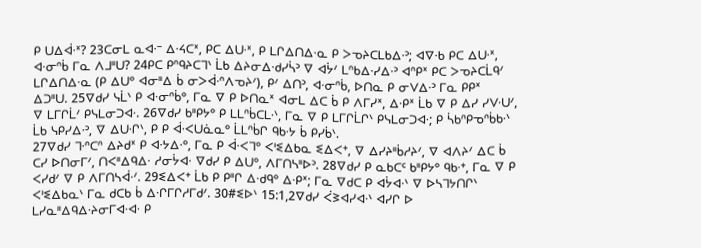ᑭ ᑌᐃᐋᐧᕽ? 23ᑕᓂᒪ ᓇᐊᐧᐨ ᐃᐧᔦᑕᕽ, ᑭᑕ ᐃᑌᐧᕽ, ᑭ ᒪᒋᐃᑎᐃᐧᓇ ᑭ ᐳᓀᔨᑕᒪᑲᐃᐧᐣ; ᐊᐁᐧᑲ ᑭᑕ ᐃᑌᐧᕽ, ᐊᐧᓂᐢᑳ ᒥᓇ ᐱᒧᐦᑌ? 24ᑭᑕ ᑭᐢᑫᔨᑕᒣᐠ ᒫᑲ ᐃᔨᓂᐃᐧᑯᓯᓵᐣ ᐁ ᐊᔮᐟ ᒪᐢᑲᐃᐧᓯᐃᐧᐣ ᐊᐢᑭᕽ ᑭᑕ ᐳᓀᔨᑕᒫᑫᐟ ᒪᒋᐃᑎᐃᐧᓇ (ᑭ ᐃᑌᐤ ᐊᓂᐦᐃ ᑳ ᓂᐳᐋᐧᐢᐱᓀᔨᐟ), ᑭᐟ ᐃᑎᐣ, ᐊᐧᓂᐢᑳ, ᐅᑎᓇ ᑭ ᓂᐯᐃᐧᐣ ᒥᓇ ᑭᑭᕽ ᐃᑐᐦᑌ. 25ᐁᑯᓯ ᓭᒫᐠ ᑭ ᐊᐧᓂᐢᑳᐤ, ᒥᓇ ᐁ ᑭ ᐅᑎᓇᕽ ᐊᓂᒪ ᐃᑕ ᑳ ᑭ ᐱᒥᓯᕽ, ᐃᐧᑭᕽ ᒫᑲ ᐁ ᑭ ᐃᓯ ᓯᐯᐧᑌᐟ, ᐁ ᒪᒥᒋᒫᐟ ᑭᓭᒪᓂᑐᐊᐧ. 26ᐁᑯᓯ ᑲᐦᑭᔭᐤ ᑭ ᒪᒪᐢᑳᑕᒪᐧᐠ, ᒥᓇ ᐁ ᑭ ᒪᒥᒋᒫᒋᐠ ᑭᓭᒪᓂᑐᐊᐧ; ᑭ ᓵᑲᐢᑭᓀᐢᑳᑲᐧᐠ ᒫᑲ ᓭᑭᓯᐃᐧᐣ, ᐁ ᐃᑌᐧᒋᐠ, ᑭ ᑭ ᐋᐧᐸᑌᓈᓇᐤ ᒫᒪᐢᑳᒋ ᑫᑲᐧᔭ ᑳ ᑭᓯᑳᐠ.
27ᐁᑯᓯ ᒣᐧᐢᑕᐢ ᐃᔨᑯᕽ ᑭ ᐊᐧᔭᐃᐧᐤ, ᒥᓇ ᑭ ᐋᐧᐸᒣᐤ ᐸᑊᓬᐃᑲᓇ ᓬᐃᐸᐩ, ᐁ ᐃᓯᔨᐦᑳᓱᔨᐟ, ᐁ ᐊᐱᔨᐟ ᐃᑕ ᑳ ᑕᓯ ᐅᑎᓂᒥᐟ, ᑎᐸᐦᐃᑫᐃᐧ ᓱᓂᔮᐊᐧ ᐁᑯᓯ ᑭ ᐃᑌᐤ, ᐱᒥᑎᓴᐦᐅᐣ. 28ᐁᑯᓯ ᑭ ᓇᑲᑕᒼ ᑲᐦᑭᔭᐤ ᑫᑲᐧᐩ, ᒥᓇ ᐁ ᑭ ᐸᓯᑯᐟ ᐁ ᑭ ᐱᒥᑎᓴᐋᐧᐟ. 29ᓬᐃᐸᐩ ᒫᑲ ᑭ ᑭᐦᒋ ᐃᐧᑯᑫᐤ ᐃᐧᑭᕽ; ᒥᓇ ᐁᑯᑕ ᑭ ᐊᔮᐊᐧᐠ ᐁ ᐅᓴᒣᔭᑎᒋᐠ ᐸᑊᓬᐃᑲᓇᐠ ᒥᓇ ᑯᑕᑲ ᑳ ᐃᐧᒋᒥᒋᓱᒥᑯᐟ. 30#ᓬᐅᐠ 15:1,2ᐁᑯᓯ ᐹᕒᐊᓯᐊᐧᐠ ᐊᓯᒋ ᐅ ᒪᓯᓇᐦᐃᑫᐃᐧᔨᓂᒥᐊᐧᐊᐧ ᑭ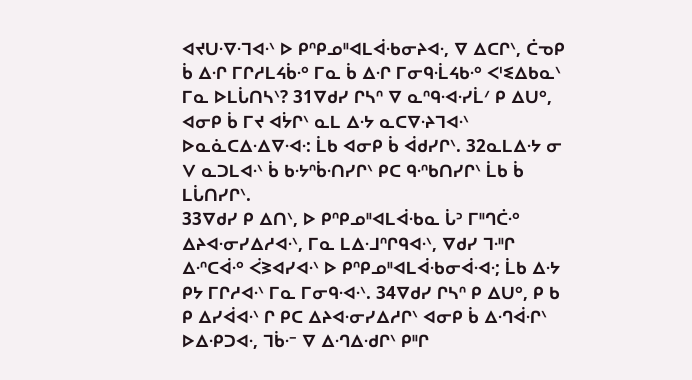ᐊᔪᑌᐧᐁᐧᒣᐊᐧᐠ ᐅ ᑭᐢᑭᓄᐦᐊᒪᐋᐧᑲᓂᔨᐊᐧ, ᐁ ᐃᑕᒋᐠ, ᑖᓀᑭ ᑳ ᐃᐧᒋ ᒥᒋᓱᒪᔦᑳᐧᐤ ᒥᓇ ᑳ ᐃᐧᒋ ᒥᓂᑫᐧᒫᔦᑲᐧᐤ ᐸᑊᓬᐃᑲᓇᐠ ᒥᓇ ᐅᒪᒑᑎᓴᐠ? 31ᐁᑯᓯ ᒋᓴᐢ ᐁ ᓇᐢᑫᐧᐊᐧᓯᒫᐟ ᑭ ᐃᑌᐤ, ᐊᓂᑭ ᑳ ᒥᔪ ᐊᔮᒋᐠ ᓇᒪ ᐃᐧᔭ ᓇᑕᐁᐧᔨᒣᐊᐧᐠ ᐅᓇᓈᑕᐃᐧᐃᐁᐧᐊᐧ: ᒫᑲ ᐊᓂᑭ ᑳ ᐋᑯᓯᒋᐠ. 32ᓇᒪᐃᐧᔭ ᓂ ᐯ ᓇᑐᒪᐊᐧᐠ ᑳ ᑲᐧᔭᐢᑳᐧᑎᓯᒋᐠ ᑭᑕ ᑫᐧᐢᑲᑎᓯᒋᐠ ᒫᑲ ᑳ ᒪᒑᑎᓯᒋᐠ.
33ᐁᑯᓯ ᑭ ᐃᑎᐠ, ᐅ ᑭᐢᑭᓄᐦᐊᒪᐋᐧᑲᓇ ᒑᐣ ᒥᐦᒉᑖᐧᐤ ᐃᔨᐊᐧᓂᓯᐃᓱᐊᐧᐠ, ᒥᓇ ᒪᐃᐧᒧᐢᒋᑫᐊᐧᐠ, ᐁᑯᓯ ᒣᐧᐦᒋ ᐃᐧᐢᑕᐋᐧᐤ ᐹᕒᐊᓯᐊᐧᐠ ᐅ ᑭᐢᑭᓄᐦᐊᒪᐋᐧᑲᓂᐋᐧᐊᐧ; ᒫᑲ ᐃᐧᔭ ᑭᔭ ᒥᒋᓱᐊᐧᐠ ᒥᓇ ᒥᓂᑫᐧᐊᐧᐠ. 34ᐁᑯᓯ ᒋᓴᐢ ᑭ ᐃᑌᐤ, ᑭ ᑲ ᑭ ᐃᓯᐋᐊᐧᐠ ᒋ ᑭᑕ ᐃᔨᐊᐧᓂᓯᐃᓱᒋᐠ ᐊᓂᑭ ᑳ ᐃᐧᒉᐋᐧᒋᐠ ᐅᐃᐧᑭᑐᐊᐧ, ᒣᑳᐧᐨ ᐁ ᐃᐧᒉᐃᐧᑯᒋᐠ ᑭᐦᒋ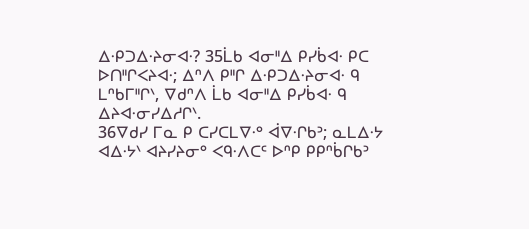ᐃᐧᑭᑐᐃᐧᔨᓂᐊᐧ? 35ᒫᑲ ᐊᓂᐦᐃ ᑭᓯᑳᐊᐧ ᑭᑕ ᐅᑎᐦᒋᐸᔨᐊᐧ; ᐃᐢᐱ ᑭᐦᒋ ᐃᐧᑭᑐᐃᐧᔨᓂᐊᐧ ᑫ ᒪᐢᑲᒥᐦᒋᐠ, ᐁᑯᐢᐱ ᒫᑲ ᐊᓂᐦᐃ ᑭᓯᑳᐊᐧ ᑫ ᐃᔨᐊᐧᓂᓯᐃᓱᒋᐠ.
36ᐁᑯᓯ ᒥᓇ ᑭ ᑕᓯᑕᒪᐁᐧᐤ ᐋᐁᐧᒋᑲᐣ; ᓇᒪᐃᐧᔭ ᐊᐃᐧᔭᐠ ᐊᔨᓯᔨᓂᐤ ᐸᑫᐧᐱᑕᒼ ᐅᐢᑭ ᑭᑭᐢᑳᒋᑲᐣ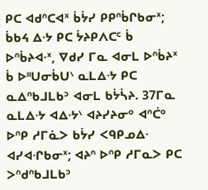ᑭᑕ ᐊᑯᐢᑕᐊᕽ ᑳᔮᓯ ᑭᑭᐢᑳᒋᑲᓂᕽ; ᑳᑲᔦ ᐃᐧᔭ ᑭᑕ ᔮᔨᑭᐱᑕᒼ ᑳ ᐅᐢᑳᔨᐊᐧᕽ, ᐁᑯᓯ ᒥᓇ ᐊᓂᒪ ᐅᐢᑳᔨᕽ ᑳ ᐅᐦᑌᓂᑳᑌᐠ ᓇᒪᐃᐧᔭ ᑭᑕ ᓇᐃᐢᑲᒧᒪᑲᐣ ᐊᓂᒪ ᑲᔮᓵᔨ. 37ᒥᓇ ᓇᒪᐃᐧᔭ ᐊᐃᐧᔭᐠ ᐊᔨᓯᔨᓂᐤ ᐊᐢᑖᐤ ᐅᐢᑭ ᓱᒥᓈᐳ ᑲᔮᓯ ᐸᑫᑭᓄᐃᐧ ᐊᓯᐊᐧᒋᑲᓂᕽ; ᐊᔨᐢ ᐅᐢᑭ ᓱᒥᓇᐳ ᑭᑕ ᐳᐢᑯᐢᑲᒧᒪᑲᐣ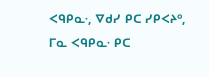ᐸᑫᑭᓇᐧ, ᐁᑯᓯ ᑭᑕ ᓯᑭᐸᔨᐤ, ᒥᓇ ᐸᑫᑭᓇᐧ ᑭᑕ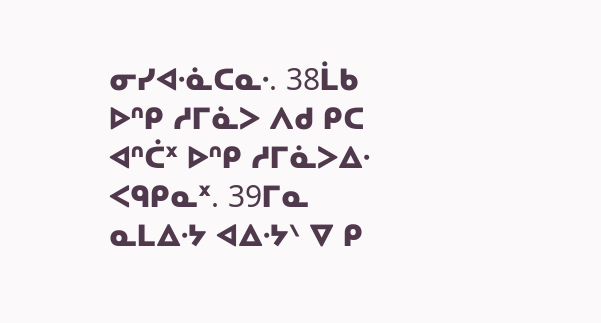ᓂᓯᐊᐧᓈᑕᓇᐧ. 38ᒫᑲ ᐅᐢᑭ ᓱᒥᓈᐳ ᐱᑯ ᑭᑕ ᐊᐢᑖᕽ ᐅᐢᑭ ᓱᒥᓈᐳᐃᐧ ᐸᑫᑭᓇᕽ. 39ᒥᓇ ᓇᒪᐃᐧᔭ ᐊᐃᐧᔭᐠ ᐁ ᑭ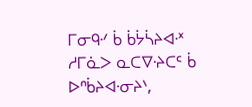ᒥᓂᑫᐧᐟ ᑳ ᑳᔮᓵᔨᐊᐧᕽ ᓱᒥᓈᐳ ᓇᑕᐁᐧᔨᑕᒼ ᑳ ᐅᐢᑳᔨᐊᐧᓂᔨᐠ,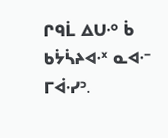ᒋᑫᒫ ᐃᑌᐧᐤ ᑳ ᑲᔮᓵᔨᐊᐧᕽ ᓇᐊᐧᐨ ᒥᐋᐧᓯᐣ.